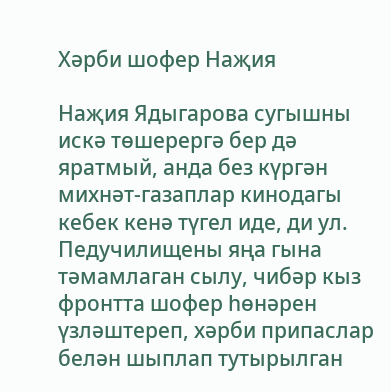Хәрби шофер Наҗия

Наҗия Ядыгарова сугышны искә төшерергә бер дә яратмый, анда без күргән михнәт-газаплар кинодагы кебек кенә түгел иде, ди ул. Педучилищены яңа гына тәмамлаган сылу, чибәр кыз фронтта шофер hөнәрен үзләштереп, хәрби припаслар белән шыплап тутырылган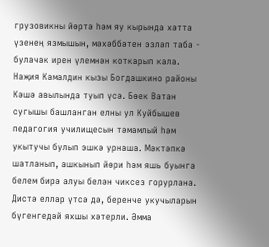грузовикны йөртә hәм яу кырында хәтта үзенең язмышын, мәхәббәтен эзләп таба - булачак ирен үлемнән коткарып кала.
Наҗия Камалдин кызы Богдашкино районы Кәшә авылында туып үсә. Бөек Ватан сугышы башланган елны ул Куйбышев педагогия училищесын тәмамлый hәм укытучы булып эшкә урнаша. Мәктәпкә шатланып, ашкынып йөри hәм яшь буынга белем бирә алуы белән чиксез горурлана. Дистә еллар үтсә дә, беренче укучыларын бүгенгедәй яхшы хәтерли. Әмма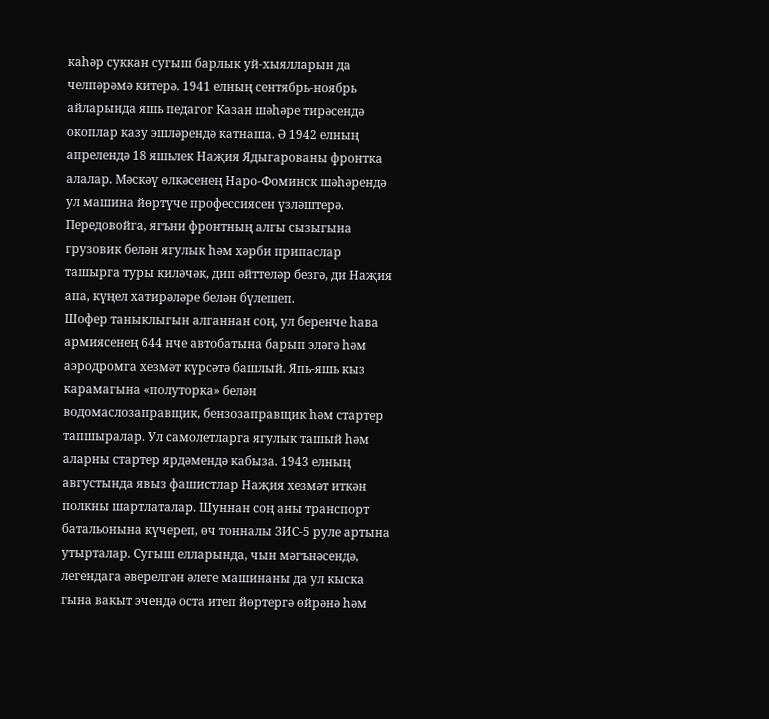каhәр суккан сугыш барлык уй-хыялларын да челпәрәмә китерә. 1941 елның сентябрь-ноябрь айларында яшь педагог Казан шәhәре тирәсендә окоплар казу эшләрендә катнаша. Ә 1942 елның апрелендә 18 яшьлек Наҗия Ядыгарованы фронтка алалар. Мәскәү өлкәсенең Наро-Фоминск шәhәрендә ул машина йөртүче профессиясен үзләштерә. Передовойга, ягъни фронтның алгы сызыгына грузовик белән ягулык hәм хәрби припаслар ташырга туры киләчәк, дип әйттеләр безгә, ди Наҗия апа, күңел хатирәләре белән бүлешеп.
Шофер таныклыгын алганнан соң, ул беренче hава армиясенең 644 нче автобатына барып эләгә hәм аэродромга хезмәт күрсәтә башлый. Япь-яшь кыз карамагына «полуторка» белән водомаслозаправщик, бензозаправщик hәм стартер тапшыралар. Ул самолетларга ягулык ташый hәм аларны стартер ярдәмендә кабыза. 1943 елның августында явыз фашистлар Наҗия хезмәт иткән полкны шартлаталар. Шуннан соң аны транспорт батальонына күчереп, өч тонналы ЗИС-5 руле артына утырталар. Сугыш елларында, чын мәгънәсeндә, легендага әверелгән әлеге машинаны да ул кыска гына вакыт эчендә оста итеп йөртергә өйрәнә hәм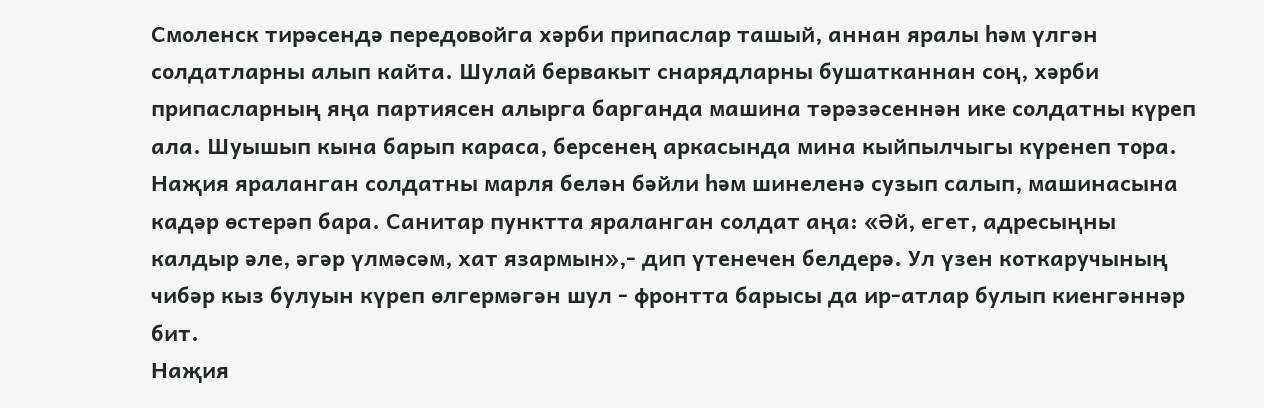Смоленск тирәсендә передовойга хәрби припаслар ташый, аннан яралы hәм үлгән солдатларны алып кайта. Шулай бервакыт снарядларны бушатканнан соң, хәрби припасларның яңа партиясен алырга барганда машина тәрәзәсеннән ике солдатны күреп ала. Шуышып кына барып караса, берсенең аркасында мина кыйпылчыгы күренеп тора. Наҗия яраланган солдатны марля белән бәйли hәм шинеленә сузып салып, машинасына кадәр өстерәп бара. Санитар пунктта яраланган солдат аңа: «Әй, егет, адресыңны калдыр әле, әгәр үлмәсәм, хат язармын»,- дип үтенечен белдерә. Ул үзен коткаручының чибәр кыз булуын күреп өлгермәгән шул - фронтта барысы да ир-атлар булып киенгәннәр бит.
Наҗия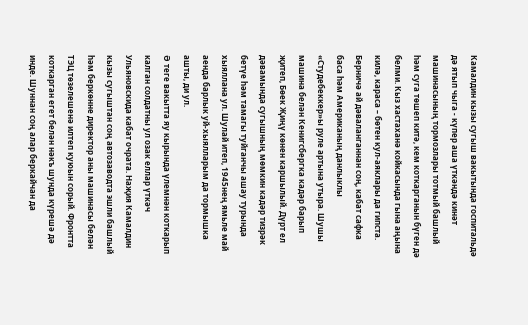Камалдин кызы сугыш вакытында госпитальдә дә ятып чыга - күпер аша үткәндә кинәт машинасының тормозлары тотмый башлый hәм суга төшеп китә, кем коткарганын бүген дә белми. Кыз хастаханә койкасында гына аңына килә, караса – бөтен кул-аяклары да гипста. Берничә ай дәваланганнан соң, кабат сафка баса hәм Американың данлыклы «Студебеккер»ы руле артына утыра. Шушы машина белән Кенигсбергка кадәр барып җитеп, Бөек Җиңү көнен каршылый. Дүрт ел дәвамында сугышның мөмкин кадәр тизрәк бетүе hәм тамагы туйганчы ашау турында хыяллана ул. Шулай итеп, 1945нең ямьле май аенда барлык уй-хыялларым да тормышка ашты, ди ул.
Ә теге вакытта яу кырында үлемнән коткарып калган солдатны ул озак еллар үткәч Ульяновскида кабат очрата. Наҗия Камалдин кызы сугыштан соң автозаводта эшли башлый hәм беркөнне директор аны машинасы белән ТЭЦ төзелешенә илтеп куюын сорый. Фронтта коткарган егет белән нәкъ шунда күрешә дә инде. Шуннан соң алар беркайчан да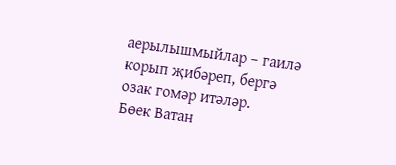аерылышмыйлар – гаилә корып җибәреп, бергә озак гомәр итәләр.
Бөек Ватан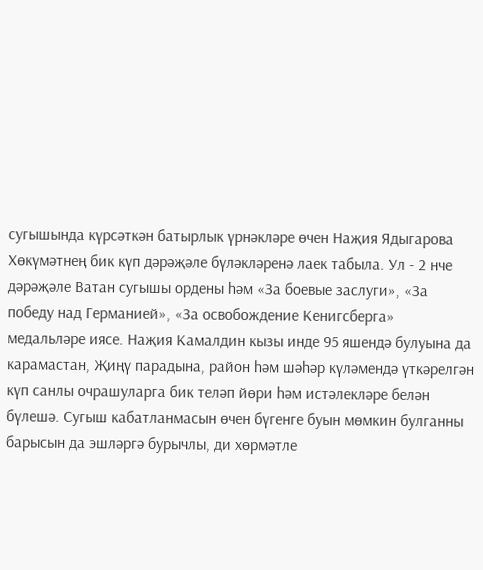сугышында күрсәткән батырлык үрнәкләре өчен Наҗия Ядыгарова Хөкүмәтнең бик күп дәрәҗәле бүләкләренә лаек табыла. Ул - 2 нче дәрәҗәле Ватан сугышы ордены hәм «За боевые заслуги», «За победу над Германией», «За освобождение Кенигсберга» медальләре иясе. Наҗия Камалдин кызы инде 95 яшендә булуына да карамастан, Җиңү парадына, район hәм шәhәр күләмендә үткәрелгән күп санлы очрашуларга бик теләп йөри hәм истәлекләре белән бүлешә. Сугыш кабатланмасын өчен бүгенге буын мөмкин булганны барысын да эшләргә бурычлы, ди хөрмәтле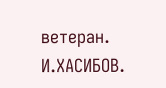ветеран.
И.ХАСИБОВ.